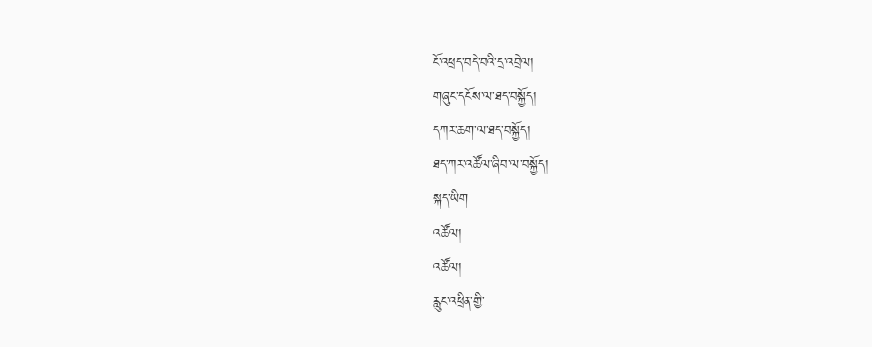ངོ་འཕྲད་བདེ་བའི་དྲ་འབྲེལ།
གཞུང་དངོས་ལ་ཐད་བསྐྱོད།
དཀར་ཆག་ལ་ཐད་བསྐྱོད།
ཐད་ཀར་འཚོལ་ཞིབ་ལ་བསྐྱོད།
སྐད་ཡིག
འཚོལ།
འཚོལ།
རླུང་འཕྲིན་གྱི་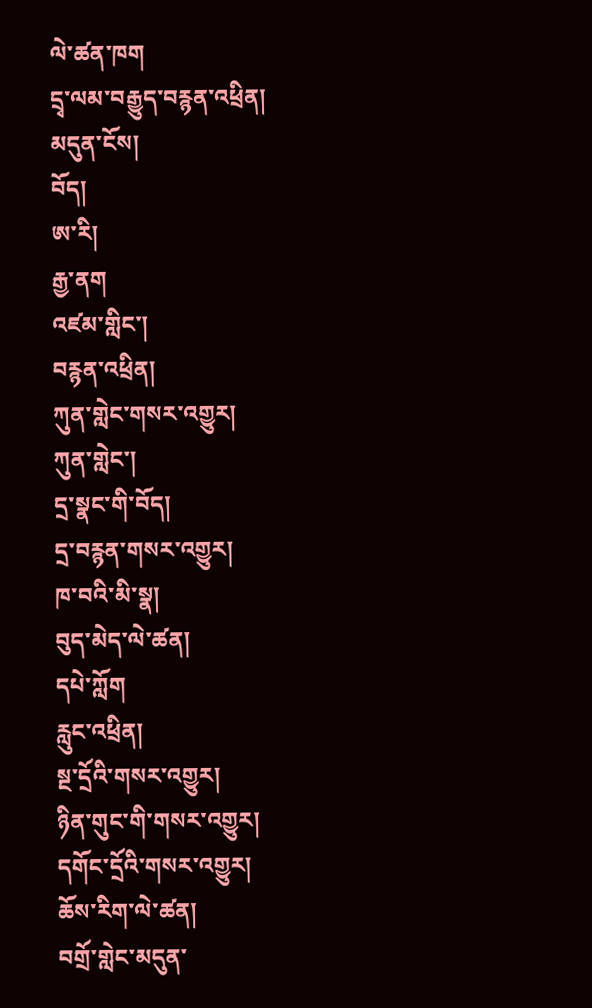ལེ་ཚན་ཁག
དྲྭ་ལམ་བརྒྱུད་བརྙན་འཕྲིན།
མདུན་ངོས།
བོད།
ཨ་རི།
རྒྱ་ནག
འཛམ་གླིང་།
བརྙན་འཕྲིན།
ཀུན་གླེང་གསར་འགྱུར།
ཀུན་གླེང་།
དྲ་སྣང་གི་བོད།
དྲ་བརྙན་གསར་འགྱུར།
ཁ་བའི་མི་སྣ།
བུད་མེད་ལེ་ཚན།
དཔེ་ཀློག
རླུང་འཕྲིན།
སྔ་དྲོའི་གསར་འགྱུར།
ཉིན་གུང་གི་གསར་འགྱུར།
དགོང་དྲོའི་གསར་འགྱུར།
ཆོས་རིག་ལེ་ཚན།
བགྲོ་གླེང་མདུན་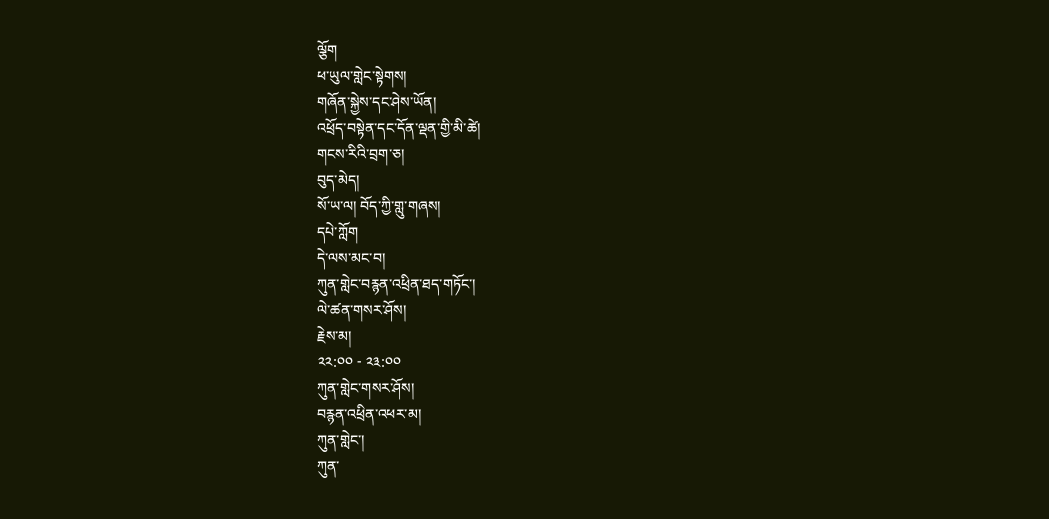ལྕོག
ཕ་ཡུལ་གླེང་སྟེགས།
གཞོན་སྐྱེས་དང་ཤེས་ཡོན།
འཕྲོད་བསྟེན་དང་དོན་ལྡན་གྱི་མི་ཚེ།
གངས་རིའི་བྲག་ཅ།
བུད་མེད།
སོ་ཡ་ལ། བོད་ཀྱི་གླུ་གཞས།
དཔེ་ཀློག
དེ་ལས་མང་བ།
ཀུན་གླེང་བརྙན་འཕྲིན་ཐད་གཏོང་།
ལེ་ཚན་གསར་ཤོས།
རྗེས་མ།
༢༢:༠༠ - ༢༣:༠༠
ཀུན་གླེང་གསར་ཤོས།
བརྙན་འཕྲིན་འཕར་མ།
ཀུན་གླེང་།
ཀུན་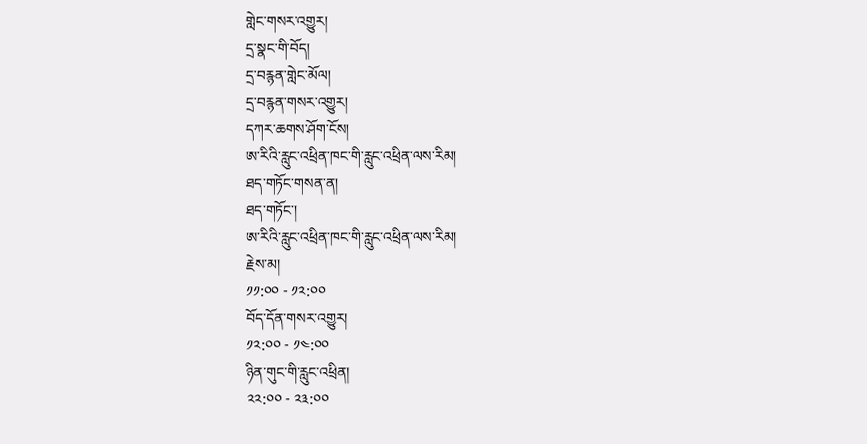གླེང་གསར་འགྱུར།
དྲ་སྣང་གི་བོད།
དྲ་བརྙན་གླེང་མོལ།
དྲ་བརྙན་གསར་འགྱུར།
དཀར་ཆགས་ཤོག་ངོས།
ཨ་རིའི་རླུང་འཕྲིན་ཁང་གི་རླུང་འཕྲིན་ལས་རིམ།
ཐད་གཏོང་གསན་ན།
ཐད་གཏོང་།
ཨ་རིའི་རླུང་འཕྲིན་ཁང་གི་རླུང་འཕྲིན་ལས་རིམ།
རྗེས་མ།
༡༡:༠༠ - ༡༢:༠༠
བོད་དོན་གསར་འགྱུར།
༡༢:༠༠ - ༡༤:༠༠
ཉིན་གུང་གི་རླུང་འཕྲིན།
༢༢:༠༠ - ༢༣:༠༠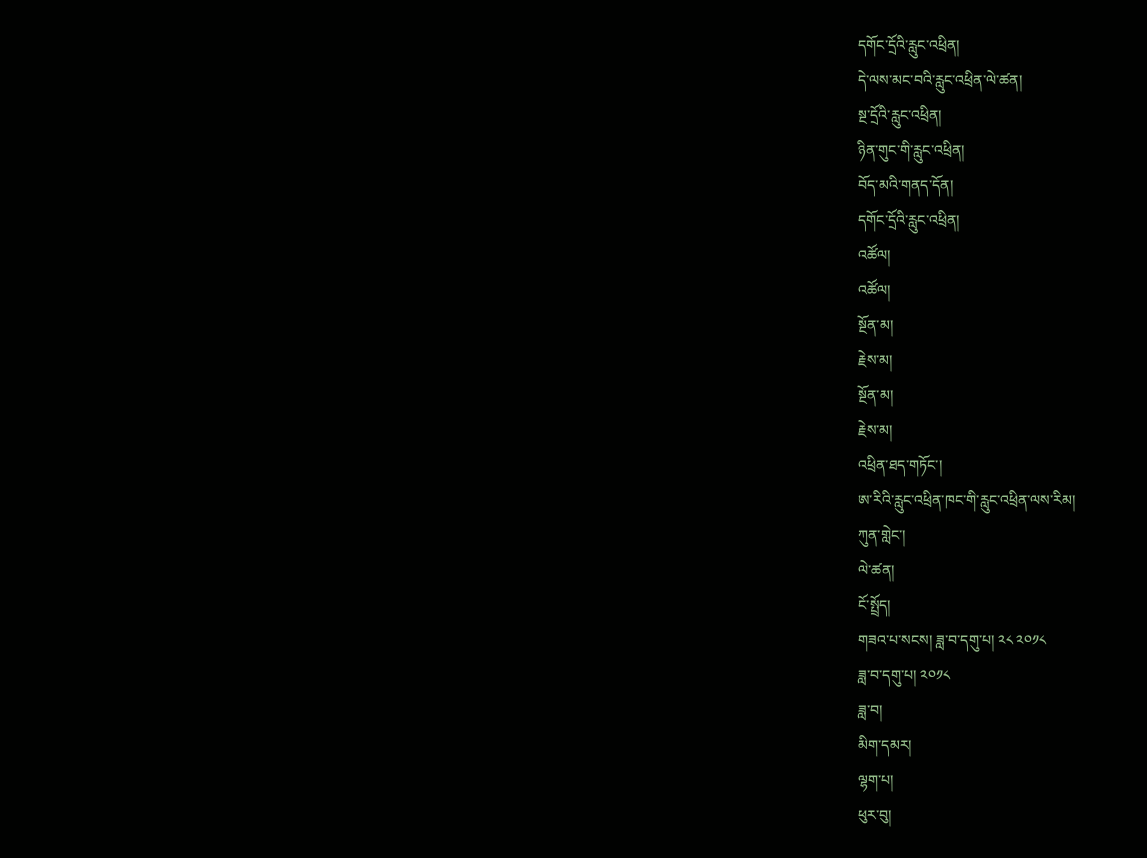དགོང་དྲོའི་རླུང་འཕྲིན།
དེ་ལས་མང་བའི་རླུང་འཕྲིན་ལེ་ཚན།
སྔ་དྲོའི་རླུང་འཕྲིན།
ཉིན་གུང་གི་རླུང་འཕྲིན།
བོད་མའི་གནད་དོན།
དགོང་དྲོའི་རླུང་འཕྲིན།
འཚོལ།
འཚོལ།
སྔོན་མ།
རྗེས་མ།
སྔོན་མ།
རྗེས་མ།
འཕྲིན་ཐད་གཏོང་།
ཨ་རིའི་རླུང་འཕྲིན་ཁང་གི་རླུང་འཕྲིན་ལས་རིམ།
ཀུན་གླེང་།
ལེ་ཚན།
ངོ་སྤྲོད།
གཟའ་པ་སངས། ཟླ་བ་དགུ་པ། ༢༨ ༢༠༡༨
ཟླ་བ་དགུ་པ། ༢༠༡༨
ཟླ་བ།
མིག་དམར།
ལྷག་པ།
ཕུར་བུ།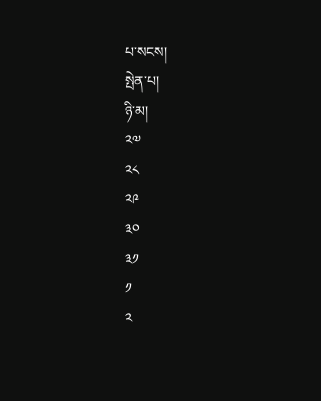པ་སངས།
སྤེན་པ།
ཉི་མ།
༢༧
༢༨
༢༩
༣༠
༣༡
༡
༢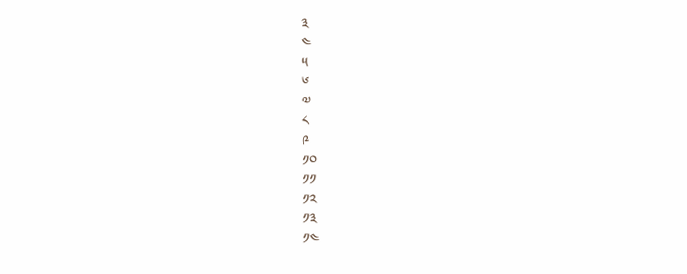༣
༤
༥
༦
༧
༨
༩
༡༠
༡༡
༡༢
༡༣
༡༤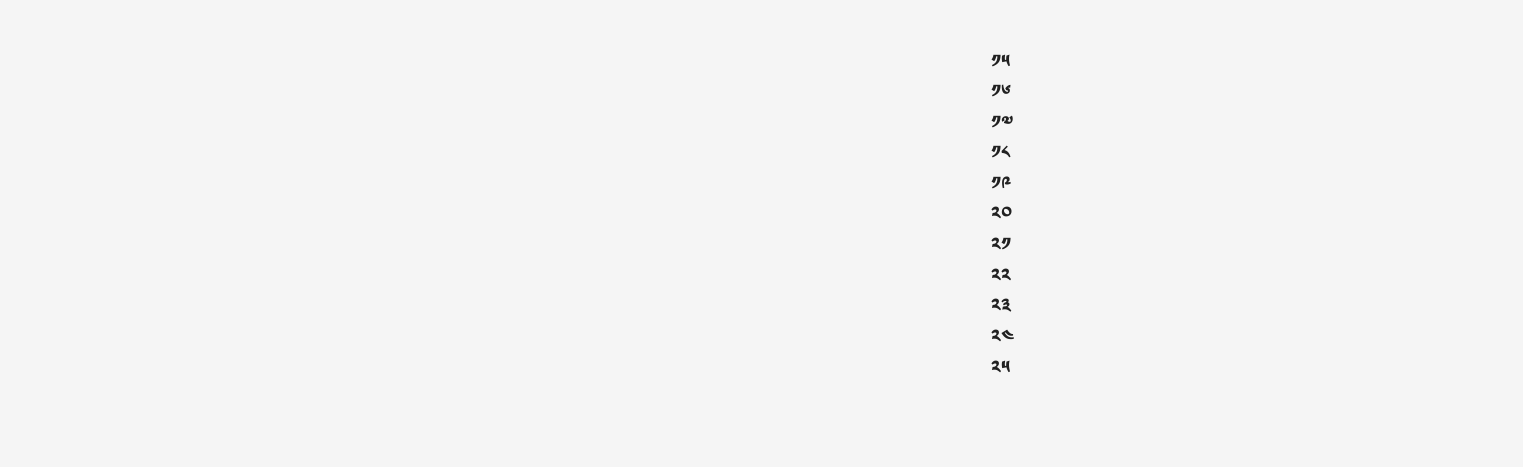༡༥
༡༦
༡༧
༡༨
༡༩
༢༠
༢༡
༢༢
༢༣
༢༤
༢༥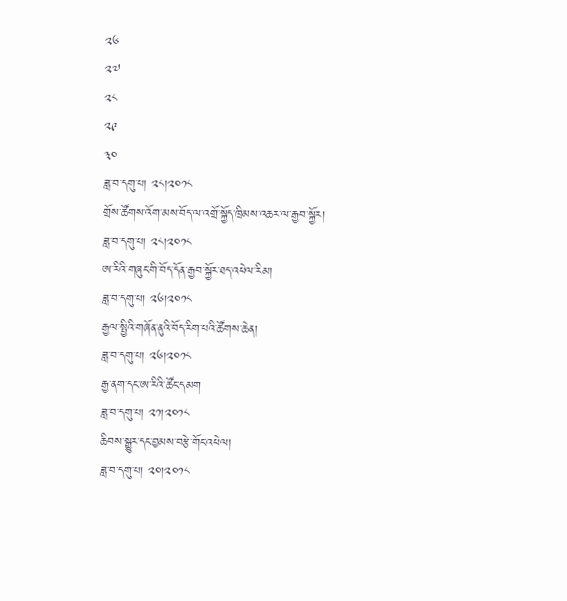༢༦
༢༧
༢༨
༢༩
༣༠
ཟླ་བ་དགུ་པ། ༢༨།༢༠༡༨
གྲོས་ཚོགས་འོག་མས་བོད་ལ་འགྲོ་སྐྱོད་ཁྲིམས་འཆར་ལ་རྒྱབ་སྐྱོར།
ཟླ་བ་དགུ་པ། ༢༨།༢༠༡༨
ཨ་རིའི་གཞུང་གི་བོད་དོན་རྒྱབ་སྐྱོར་ཐད་འཕེལ་རིམ།
ཟླ་བ་དགུ་པ། ༢༦།༢༠༡༨
རྒྱལ་སྤྱིའི་གཞོན་ནུའི་བོད་རིག་པའི་ཚོགས་ཆེན།
ཟླ་བ་དགུ་པ། ༢༦།༢༠༡༨
རྒྱ་ནག་དང་ཨ་རིའི་ཚོང་དམག
ཟླ་བ་དགུ་པ། ༢༡།༢༠༡༨
ཆིབས་སྒྱུར་དང་བྱམས་བརྩེ་གོང་འཕེལ།
ཟླ་བ་དགུ་པ། ༢༠།༢༠༡༨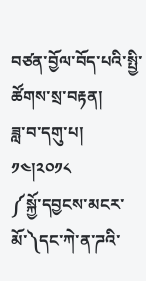བཙན་བྱོལ་བོད་པའི་སྤྱི་ཚོགས་སྲ་བརྟན།
ཟླ་བ་དགུ་པ། ༡༤།༢༠༡༨
༼སྐྱོ་དབྱངས་མངར་མོ་༽དང་ཀེ་ན་ཌའི་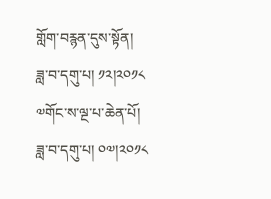གློག་བརྙན་དུས་སྟོན།
ཟླ་བ་དགུ་པ། ༡༢།༢༠༡༨
༧གོང་ས་ལྔ་པ་ཆེན་པོ།
ཟླ་བ་དགུ་པ། ༠༧།༢༠༡༨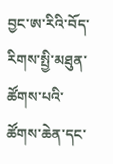བྱང་ཨ་རིའི་བོད་རིགས་སྤྱི་མཐུན་ཚོགས་པའི་ཚོགས་ཆེན་དང་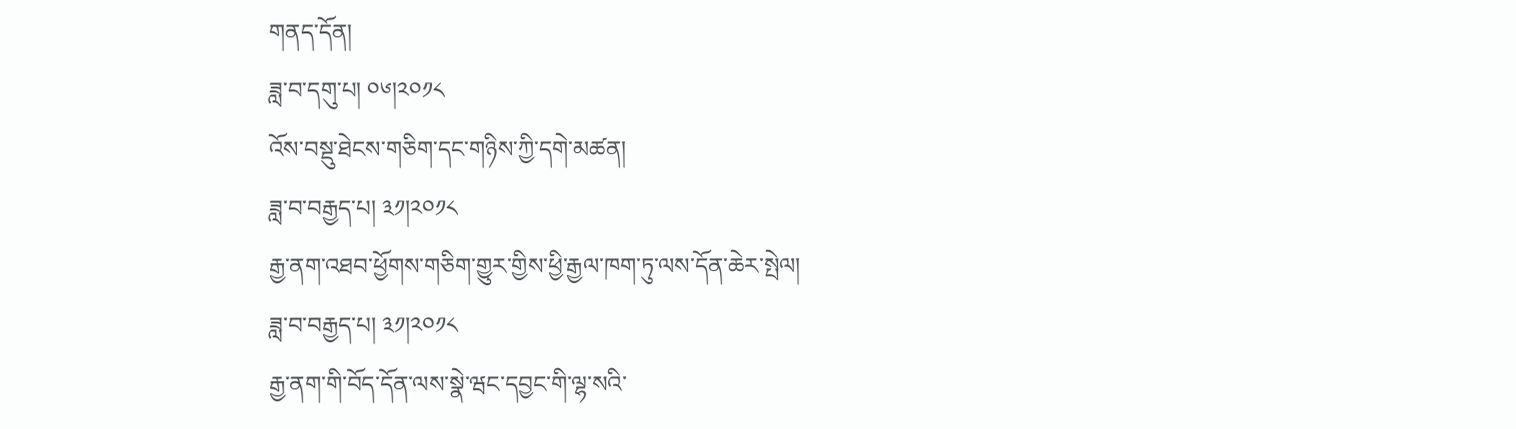གནད་དོན།
ཟླ་བ་དགུ་པ། ༠༦།༢༠༡༨
འོས་བསྡུ་ཐེངས་གཅིག་དང་གཉིས་ཀྱི་དགེ་མཚན།
ཟླ་བ་བརྒྱད་པ། ༣༡།༢༠༡༨
རྒྱ་ནག་འཐབ་ཕྱོགས་གཅིག་གྱུར་གྱིས་ཕྱི་རྒྱལ་ཁག་ཏུ་ལས་དོན་ཆེར་སྤེལ།
ཟླ་བ་བརྒྱད་པ། ༣༡།༢༠༡༨
རྒྱ་ནག་གི་བོད་དོན་ལས་སྣེ་ཝང་དབྱང་གི་ལྷ་སའི་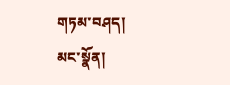གཏམ་བཤད།
མང་སྣོན།